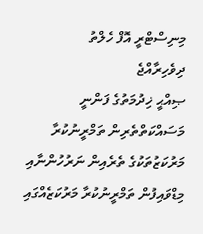މިނިސްޓްރީ އޮފް ހެލްތު
ދިވެހިރާއްޖެ
ޞިއްޙީ ޚިދުމަތުގެ ފަންނީ މަސައްކަތްތެރިން ތަމްރީނުކުރާ މަރުކަޒުތަކުގެ ތެރެއިން ނަރުހުންނާއި މިޑްވައިފުން ތަމްރީނުކުރާ މަރުކަޒެއްގައި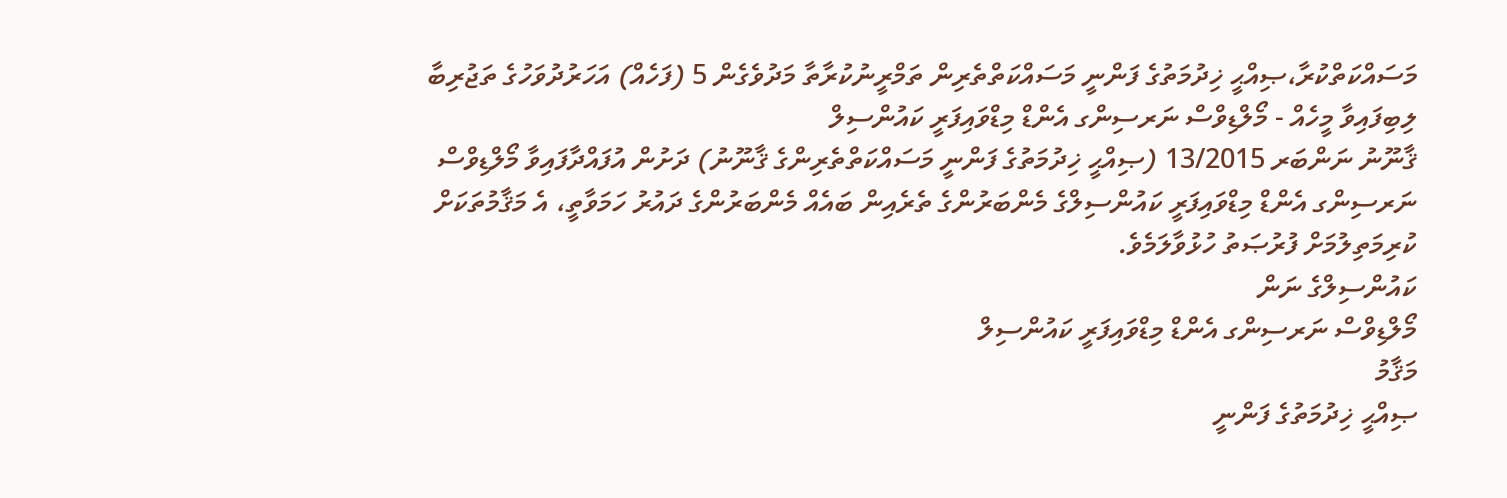މަސައްކަތްކުރާ،ޞިއްޙީ ޚިދުމަތުގެ ފަންނީ މަސައްކަތްތެރިން ތަމްރީނުކުރާތާ މަދުވެގެން 5 (ފަހެއް) އަހަރުދުވަހުގެ ތަޖުރިބާ ލިބިފައިވާ މީހެއް - މޯލްޑިވްސް ނަރސިންގ އެންޑް މިޑްވައިފަރީ ކައުންސިލް
ޤާނޫނު ނަންބަރ 13/2015 (ޞިއްޙީ ޚިދުމަތުގެ ފަންނީ މަސައްކަތްތެރިންގެ ޤާނޫނު) ދަށުން އުފައްދާފައިވާ މޯލްޑިވްސް ނަރސިންގ އެންޑް މިޑްވައިފަރީ ކައުންސިލްގެ މެންބަރުންގެ ތެރެއިން ބައެއް މެންބަރުންގެ ދައުރު ހަމަވާތީ، އެ މަޤާމުތަކަށް ކުރިމަތިލުމަށް ފުރުޞަތު ހުޅުވާލަމެވެ.
ކައުންސިލްގެ ނަން
މޯލްޑިވްސް ނަރސިންގ އެންޑް މިޑްވައިފަރީ ކައުންސިލް
މަޤާމު
ޞިއްޙީ ޚިދުމަތުގެ ފަންނީ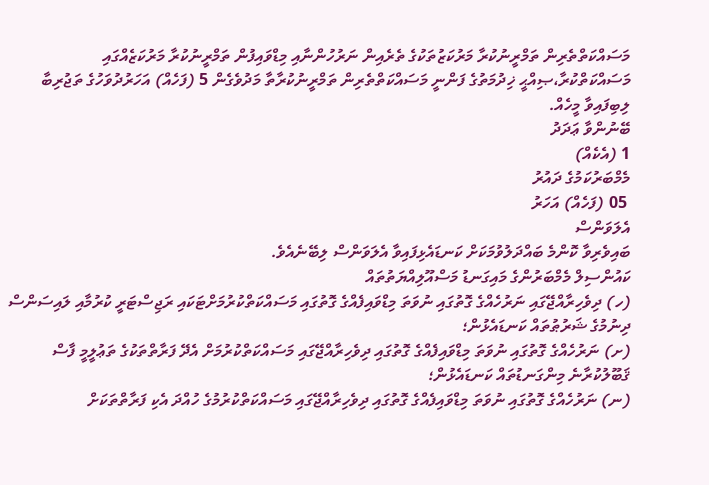މަސައްކަތްތެރިން ތަމްރީނުކުރާ މަރުކަޒުތަކުގެ ތެރެއިން ނަރުހުންނާއި މިޑްވައިފުން ތަމްރީނުކުރާ މަރުކަޒެއްގައި މަސައްކަތްކުރާ،ޞިއްޙީ ޚިދުމަތުގެ ފަންނީ މަސައްކަތްތެރިން ތަމްރީނުކުރާތާ މަދުވެގެން 5 (ފަހެއް) އަހަރުދުވަހުގެ ތަޖުރިބާ ލިބިފައިވާ މީހެއް.
ބޭނުންވާ ޢަދަދު
1 (އެކެއް)
މެމްބަރުކަމުގެ ދައުރު
 05 (ފަހެއް) އަހަރު
އެލަވަންސް
ބައިވެރިވާ ކޮންމެ ބައްދަލުވުމަކަށް ކަނޑައެޅިފައިވާ އެލަވަންސް ލިބޭނެއެވެ.
ކައުންސިލް މެމްބަރުންގެ މައިގަނޑު މަސްއޫލިއްޔަތުތައް
(ހ) ދިވެހިރާއްޖޭގައި ނަރުހެއްގެ ގޮތުގައި ނުވަތަ މިޑްވައިފެއްގެ ގޮތުގައި މަސައްކަތްކުރުމަށްޓަކައި ރަޖިސްޓަރީ ކުރުމާއި ލައިސަންސް ދިނުމުގެ ޝަރުޠުތައް ކަނޑައެޅުން؛
(ށ) ނަރުހެއްގެ ގޮތުގައި ނުވަތަ މިޑްވައިފެއްގެ ގޮތުގައި ދިވެހިރާއްޖޭގައި މަސައްކަތްކުރުމަށް އެދޭ ފަރާތްތަކުގެ ތަޢުލީމީ ފާސް ޤަބޫލުކުރާނެ މިންގަނޑުތައް ކަނޑައެޅުން؛
(ނ) ނަރުހެއްގެ ގޮތުގައި ނުވަތަ މިޑްވައިފެއްގެ ގޮތުގައި ދިވެހިރާއްޖޭގައި މަސައްކަތްކުރުމުގެ ހުއްދަ އެކި ފަރާތްތަކަށް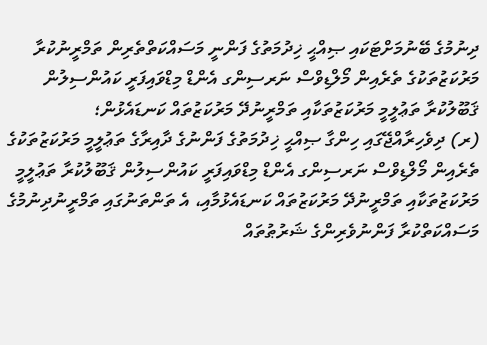ދިނުމުގެ ބޭނުމަށްޓަކައި ޞިއްޙީ ޚިދުމަތުގެ ފަންނީ މަސައްކަތްތެރިން ތަމްރީނުކުރާ މަރުކަޒުތަކުގެ ތެރެއިން މޯލްޑިވްސް ނަރސިންގ އެންޑް މިޑްވައިފަރީ ކައުންސިލުން ޤަބޫލުކުރާ ތަޢުލީމީ މަރުކަޒުތަކާއި ތަމްރީނުދޭ މަރުކަޒުތައް ކަނޑައެޅުން؛
(ރ) ދިވެހިރާއްޖޭގައި ހިންގާ ޞިއްޙީ ޚިދުމަތުގެ ފަންނުގެ ދާއިރާގެ ތަޢުލީމީ މަރުކަޒުތަކުގެ ތެރެއިން މޯލްޑިވްސް ނަރސިންގ އެންޑް މިޑްވައިފަރީ ކައުންސިލުން ޤަބޫލުކުރާ ތަޢުލީމީ މަރުކަޒުތަކާއި ތަމްރީނުދޭ މަރުކަޒުތައް ކަނޑައެޅުމާއި، އެ ތަންތަނުގައި ތަމްރީނުދިނުމުގެ މަސައްކަތްކުރާ ފަންނުވެރިންގެ ޝަރުޠުތައް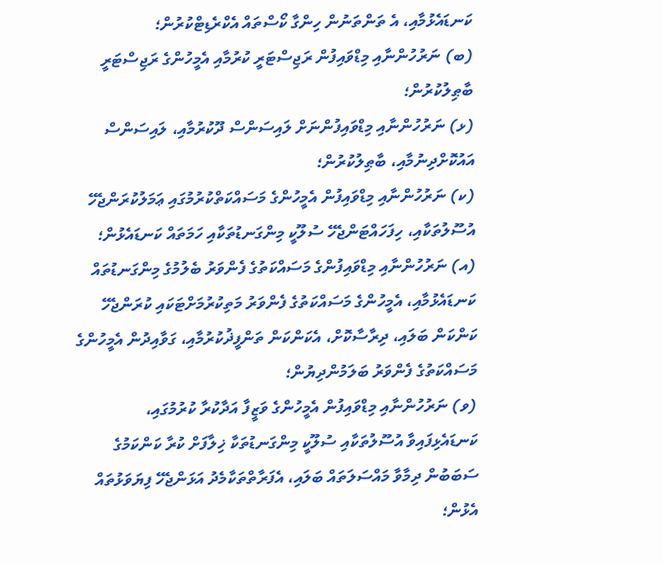ކަނޑައެޅުމާއި، އެ ތަންތަނުން ހިންގާ ކޯސްތައް އެކްރެޑިޓްކުރުން؛
(ބ) ނަރުހުންނާއި މިޑްވައިފުން ރަޖިސްޓަރީ ކުރުމާއި އެމީހުންގެ ރަޖިސްޓަރީ ބާޠިލުކުރުން؛
(ޅ) ނަރުހުންނާއި މިޑްވައިފުންނަށް ލައިސަންސް ދޫކުރުމާއި، ލައިސަންސް އައުކޮށްދިނުމާއި، ބާޠިލުކުރުން؛
(ކ) ނަރުހުންނާއި މިޑްވައިފުން އެމީހުންގެ މަސައްކަތްކުރުމުގައި ޢަމަލުކުރަންޖެހޭ އުސޫލުތަކާއި، ހިފަހައްޓަންޖެހޭ ސުލޫކީ މިންގަނޑުތަކާއި ހަމަތައް ކަނޑައެޅުން؛
(އ) ނަރުހުންނާއި މިޑްވައިފުންގެ މަސައްކަތުގެ ފެންވަރު ބެލުމުގެ މިންގަނޑުތައް ކަނޑައެޅުމާއި، އެމީހުންގެ މަސައްކަތުގެ ފެންވަރު މަތިކުރުމަށްޓަކައި ކުރަންޖެހޭ ކަންކަން ބަލައި، ދިރާސާކޮށް، އެކަންކަން ތަންފީޛުކުރުމާއި، ގަވާއިދުން އެމީހުންގެ މަސައްކަތުގެ ފެންވަރު ބަލަމުންދިޔުން؛
(ވ) ނަރުހުންނާއި މިޑްވައިފުން އެމީހުންގެ ވަޒީފާ އަދާކުރާ ކުރުމުގައި، ކަނޑައެޅިފައިވާ އުސޫލުތަކާއި ސުލޫކީ މިންގަނޑުތަކާ ޚިލާފަށް ކުރާ ކަންކަމުގެ ސަބަބުން ދިމާވާ މައްސަލަތައް ބަލައި، އެފަރާތްތަކާމެދު އަޅަންޖެހޭ ފިޔަވަޅުތައް އެޅުން؛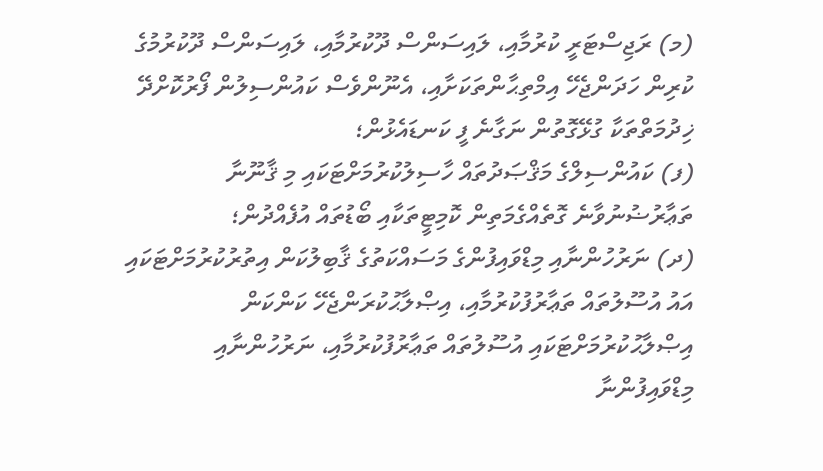(މ) ރަޖިސްޓަރީ ކުރުމާއި، ލައިސަންސް ދޫކުރުމާއި، ލައިސަންސް ދޫކުރުމުގެ ކުރިން ހަދަންޖެހޭ އިމްތިޙާންތަކަށާއި، އެނޫންވެސް ކައުންސިލުން ފޯރުކޮށްދޭ ޚިދުމަތްތަކާ ގުޅޭގޮތުން ނަގާނެ ފީ ކަނޑައެޅުން؛
(ފ) ކައުންސިލްގެ މަޤްޞަދުތައް ހާސިލުކުރުމަށްޓަކައި މި ޤާނޫނާ ތަޢާރުޟުނުވާނެ ގޮތެއްގެމަތިން ކޮމިޓީތަކާއި ބޯޑުތައް އުފެއްދުން؛
(ދ) ނަރުހުންނާއި މިޑްވައިފުންގެ މަސައްކަތުގެ ޤާބިލުކަން އިތުރުކުރުމަށްޓަކައި އައު އުސޫލުތައް ތަޢާރުފުކުރުމާއި، އިޞްލާޙުކުރަންޖެހޭ ކަންކަން އިޞްލާޙުކުރުމަށްޓަކައި އުސޫލުތައް ތަޢާރުފުކުރުމާއި، ނަރުހުންނާއި މިޑްވައިފުންނާ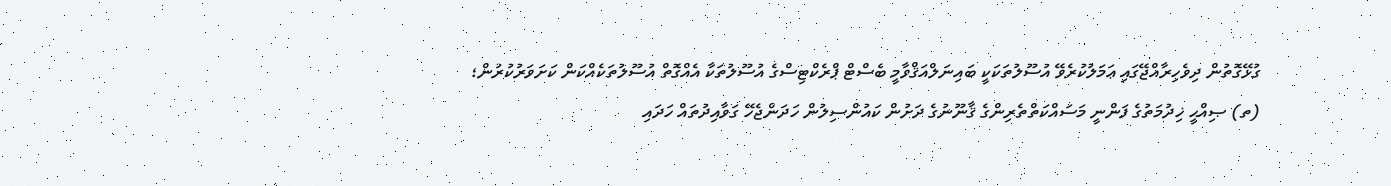ގުޅޭގޮތުން ދިވެހިރާއްޖޭގައި ޢަމަލުކުރެވޭ އުސޫލުތަކަކީ ބައިނަލްއަޤްވާމީ ބެސްޓް ޕްރެކްޓިސްގެ އުސޫލުތަކާ އެއްގޮތް އުސޫލުތަކެއްކަން ކަށަވަރުކުރުން؛
(ތ) ޞިއްޙީ ޚިދުމަތުގެ ފަންނީ މަސައްކަތްތެރިންގެ ޤާނޫނުގެ ދަށުން ކައުންސިލުން ހަދަންޖެހޭ ގަވާއިދުތައް ހަދައި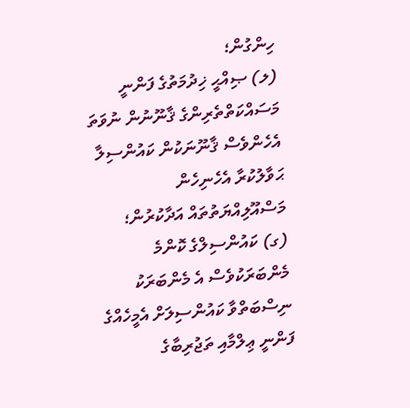ހިންގުން؛
(ލ) ޞިއްޙީ ޚިދުމަތުގެ ފަންނީ މަސައްކަތްތެރިންގެ ޤާނޫނުން ނުވަތަ އެހެންވެސް ޤާނޫނަކުން ކައުންސިލާ ޙަވާލުކުރާ އެހެނިހެން މަސްއޫލިއްޔަތުތައް އަދާކުރުން؛
(ގ) ކައުންސިލްގެ ކޮންމެ މެންބަރަކުވެސް އެ މެންބަރަކު ނިސްބަތްވާ ކައުންސިލަށް އެމީހެއްގެ ފަންނީ ޢިލްމާއި ތަޖުރިބާގެ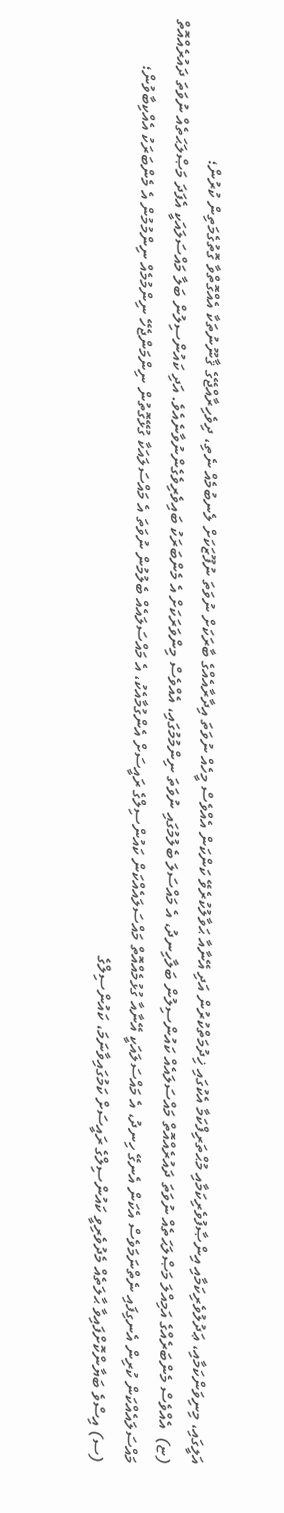އަލީގައި، މިނިވަންކަމާއި، ޢަދުލުވެރިކަމާއި އިންޞާފުވެރިކަމާއި މުޙްތަރިފްކަމާ އެކުގައި ޚިދުމަތްކުރުން އަދި އޭނާއާ ޙަވާލުކުރެވޭ ކަންކަން އެއްވެސް މީހެއް ނުވަތަ އިދާރާއެއްގެ ބާރަކަށް ނުވަތަ ނުފޫޒަކަށް ލެނބުމެއް ނެތި، ދިވެހިރާއްޖޭގެ ޤާނޫނުތަކާ އެއްގޮތްވާ ގޮތުގެމަތިން ކުރުން؛
(ޏ)  އެއްވެސް މެންބަރެއްގެ އަމިއްލަ މަޞްލަޙަތެއް ނުވަތަ ދައުރެއްއޮތް މައްސަލައެއް ކައުންސިލުން ބަލާހިނދު، އެ މައްސަލަ ބެލުމުގައި ނުވަތަ ނިންމުމުގައި، އެއްވެސް މިންވަރަކަށް އެ މެންބަރަކު ބައިވެރިވެގެންނުވާނެއެވެ. އަދި ކައުންސިލުން ބަލާ މައްސަލައަކީ އެފަދަ މަޞްލަޙަތެއް ނުވަތަ ދައުރެއްއޮތް މައްސަލައެއްކަން ކުރިން އެނގިފައި ނެތްނަމަވެސް އެކަން އެނގޭ ހިނދު، އެ މައްސަލައަކީ އޭނާއާ ގުޅުމެއްއޮތް މައްސަލައެއްކަން ކައުންސިލްގެ ރައީސަށް އެންގުމާއެކު، އެ މައްސަލައެއް ބެލުމުން ނުވަތަ އެ މައްސަލައަކާ ގުޅޭގޮތުން ނިންމަންޖެހޭ ނިންމުމެއް ނިންމުމުން އެ މެންބަރަކު އެއްކިބާވުން؛
(ސ) އިސްވެ ބަޔާންކޮށްފައިވާ ޙާލަތެއް މެދުވެރިވީ ކައުންސިލްގެ ރައީސަށް ކަމުގައިވާނަމަ، ކައުންސިލްގެ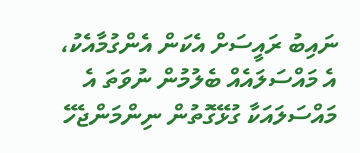ނައިބު ރައީސަށް އެކަން އެންގުމާއެކު، އެ މައްސަލައެއް ބެލުމުން ނުވަތަ އެ މައްސަލައަކާ ގުޅޭގޮތުން ނިންމަންޖެހޭ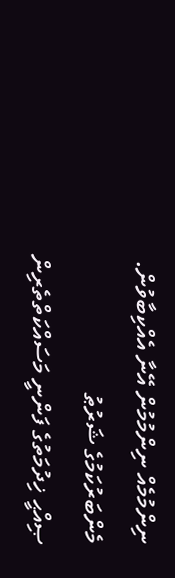ނިންމުމެއް ނިންމުމުން އޭނާ އެއްކިބާވުން.
މެންބަރުކަމުގެ ޝަރުޠު
ޞިއްޙީ ޚިދުމަތުގެ ފަންނީ މަސައްކަތްތެރިން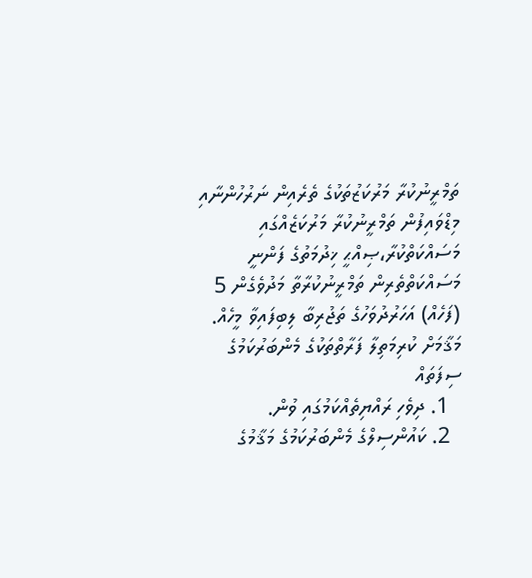ތަމްރީނުކުރާ މަރުކަޒުތަކުގެ ތެރެއިން ނަރުހުންނާއި މިޑްވައިފުން ތަމްރީނުކުރާ މަރުކަޒެއްގައި މަސައްކަތްކުރާ،ޞިއްޙީ ޚިދުމަތުގެ ފަންނީ މަސައްކަތްތެރިން ތަމްރީނުކުރާތާ މަދުވެގެން 5 (ފަހެއް) އަހަރުދުވަހުގެ ތަޖުރިބާ ލިބިފައިވާ މީހެއް.
މަޤާމަށް ކުރިމަތިލާ ފަރާތްތަކުގެ މެންބަރުކަމުގެ ސިފަތައް
  1. ދިވެހި ރައްޔިތެއްކަމުގައި ވުން.
  2. ކައުންސިލްގެ މެންބަރުކަމުގެ މަޤާމުގެ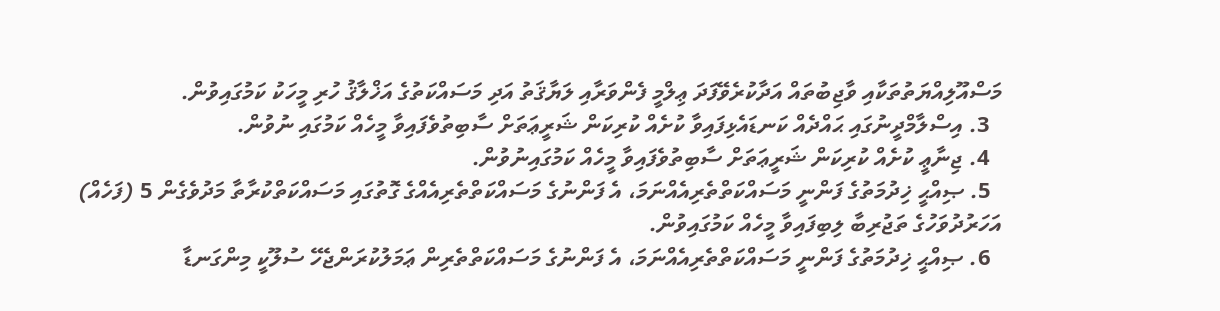މަސްއޫލިއްޔަތުތަކާއި ވާޖިބުތައް އަދާކުރެވޭފަދަ ޢިލްމީ ފެންވަރާއި ލަޔާޤަތު އަދި މަސައްކަތުގެ އަޚްލާޤު ހުރި މީހަކު ކަމުގައިވުން.
  3. އިސްލާމްދީނުގައި ޙައްދެއް ކަނޑައެޅިފައިވާ ކުށެއް ކުރިކަން ޝަރީޢަތަށް ސާބިތުވެފައިވާ މީހެއް ކަމުގައި ނުވުން.
  4. ޖިނާޢީ ކުށެއް ކުރިކަން ޝަރީޢަތަށް ސާބިތުވެފައިވާ މީހެއް ކަމުގައިނުވުން.
  5. ޞިއްޙީ ޚިދުމަތުގެ ފަންނީ މަސައްކަތްތެރިއެއްނަމަ، އެ ފަންނުގެ މަސައްކަތްތެރިއެއްގެ ގޮތުގައި މަސައްކަތްކުރާތާ މަދުވެގެން 5 (ފަހެއް) އަހަރުދުވަހުގެ ތަޖުރިބާ ލިބިފައިވާ މީހެއް ކަމުގައިވުން.
  6. ޞިއްޙީ ޚިދުމަތުގެ ފަންނީ މަސައްކަތްތެރިއެއްނަމަ، އެ ފަންނުގެ މަސައްކަތްތެރިން ޢަމަލުކުރަންޖެހޭ ސުލޫކީ މިންގަނޑާ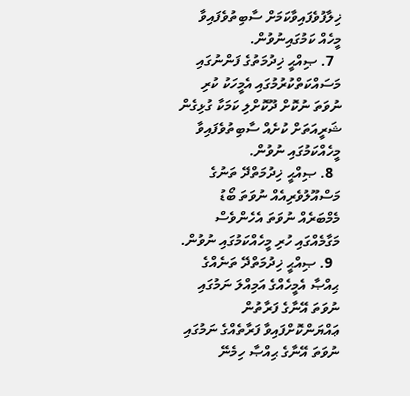ޚިލާފުވެފައިވާކަމަށް ސާބިތުވެފައިވާ މީހެއް ކަމުގައިނުވުން.
  7. ޞިއްޙީ ޚިދުމަތުގެ ފަންނުގައި މަސައްކަތްކުރުމުގައި އެމީހަކު ކުރި ނުވަތަ ނުކޮށް ދޫކޮށްލި ކަމަކާ ގުޅިގެން ޝަރީއަތަށް ކުށެއް ސާބިތުވެފައިވާ މީހެއްކަމުގައި ނުވުން.
  8. ޞިއްޙީ ޚިދުމަތްދޭ ތަނުގެ މަސްއޫލުވެރިއެއް ނުވަތަ ބޯޑު މެމްބަރެއް ނުވަތަ އެހެންވެސް މަގާމެއްގައި ހުރި މީހެއްކަމުގައި ނުވުން.
  9. ޞިއްޙީ ޚިދުމަތްދޭ ތަނެއްގެ ޙިއްޞާ އެމީހެއްގެ އަމިއްލަ ނަމުގައި ނުވަތަ އޭނާގެ ފަރާތުން ޢައްޔަންކޮށްފައިވާ ފަރާތެއްގެ ނަމުގައި ނުވަތަ އޭނާގެ ޙިއްޞާ ހިމެނޭ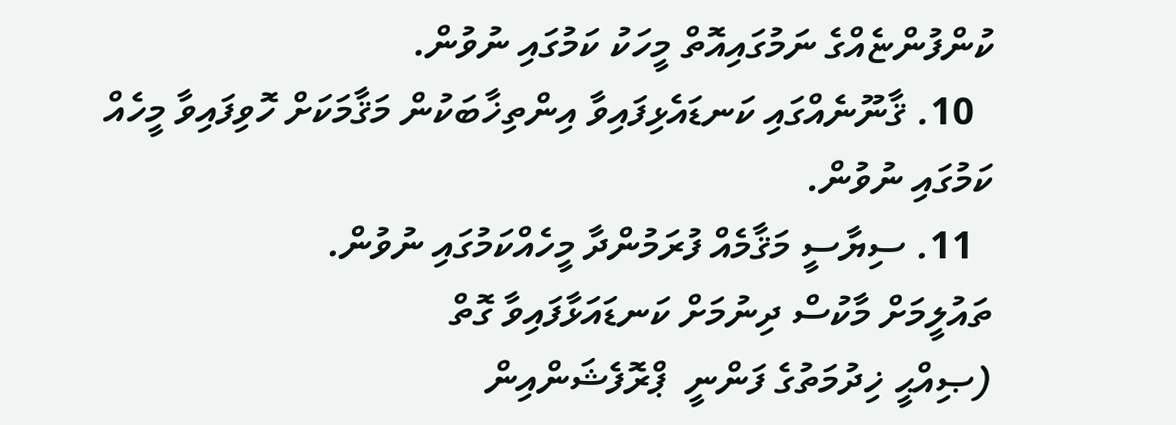ކުންފުންޏެއްގެ ނަމުގައިއޮތް މީހަކު ކަމުގައި ނުވުން.
  10. ޤާނޫނެއްގައި ކަނޑައެޅިފައިވާ އިންތިޚާބަކުން މަޤާމަކަށް ހޮވިފައިވާ މީހެއް ކަމުގައި ނުވުން.
  11. ސިޔާސީ މަޤާމެއް ފުރަމުންދާ މީހެއްކަމުގައި ނުވުން.
ތައުލީމަށް މާކުސް ދިނުމަށް ކަނޑައަޅާފައިވާ ގޮތް
(ޞިއްޙީ ޚިދުމަތުގެ ފަންނީ  ޕްރޮފެޝަންއިން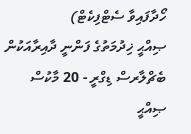ހޯދާފައިވާ ސެޓްފިކެޓް)
ޞިއްޙީ ޚިދުމަތުގެ ފަންނީ ދާއިރާއަކުން ބެޗްލާރސް ޑިގްރީ - 20 މާކުސް
ޞިއްޙީ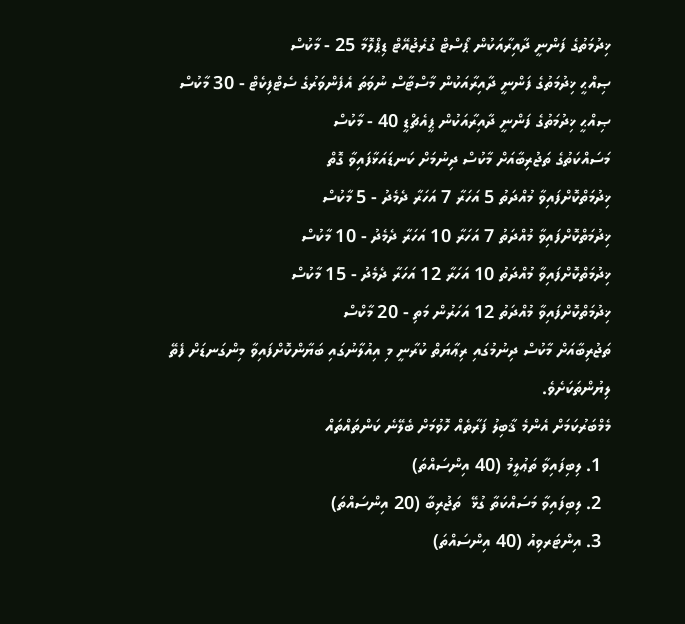ޚިދުމަތުގެ ފަންނީ ދާއިރާއަކުން ޕޯސްޓް ގުރެޖުއޭޓް ޑިޕްލޮމާ 25 - މާކުސް
ޞިއްޙީ ޚިދުމަތުގެ ފަންނީ ދާއިރާއަކުން މާސްޓާސް ނުވަތަ އެފެންވަރުގެ ސެޓްފިކެޓް - 30 މާކުސް
ޞިއްޙީ ޚިދުމަތުގެ ފަންނީ ދާއިރާއަކުން ޕީއެޗްޑީ 40 - މާކުސް
މަސައްކަތުގެ ތަޖުރިބާއަށް މާކުސް ދިނުމަށް ކަނޑައަޅާފައިވާ ގޮތް
ޚިދުމަތްކޮށްފައިވާ މުއްދަތު 5 އަހަރާ 7 އަހަރާ ދެމެދު - 5 މާކުސް
ޚިދުމަތްކޮށްފައިވާ މުއްދަތު 7 އަހަރާ 10 އަހަރާ ދެމެދު - 10 މާކުސް
ޚިދުމަތްކޮށްފައިވާ މުއްދަތު 10 އަހަރާ 12 އަހަރާ ދެމެދު - 15 މާކުސް
ޚިދުމަތްކޮށްފައިވާ މުއްދަތު 12 އަހަރުން މަތި - 20 މާކްސް
ތަޖުރިބާއަށް މާކުސް ދިނުމުގައި ރިޢާޔަތް ކުރާނީ މި އިއުލާނުގައި ބަޔާންކޮށްފައިވާ މިންގަނޑަށް ފެތޭ ލިޔުންތަކަށެވެ.
މެމްބަރުކަމަށް އެންމެ ޤާބިލު ފަރާތެއް ހޮވުމަށް ބެލޭނެ ކަންތައްތައް
  1. ލިބިފައިވާ ތަޢުލީމު (40 އިންސައްތަ)
  2. ލިބިފައިވާ މަސައްކަތާ ގުޅޭ  ތަޖުރިބާ (20 އިންސައްތަ)
  3. އިންޓަރވިއު (40 އިންސައްތަ)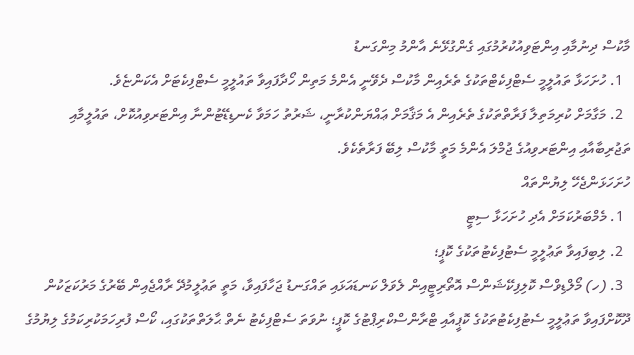މާކުސް ދިނުމާއި އިންޓަވިއުކުރުމުގައި ގެންގުޅޭނެ އާންމު މިންގަނޑު
  1. ހުށަހަޅާ ތައުލީމީ ސެޓްފިކެޓްތަކުގެ ތެރެއިން މާކުސް ދެވޭނީ އެންމެ މަތިން ހޯދާފައިވާ ތައުލީމީ ސެޓްފިކެޓަށް އެކަންޏެވެ.
  2. މަގާމަށް ކުރިމަތިލާ ފަރާތްތަކުގެ ތެރެއިން އެ މަޤާމަށް ޢައްޔަންކުރާނީ، ޝަރުތު ހަމަވާ ކެނޑިޑޭޓުންނާ އިންޓަރވިއުކޮށް، ތައުލީމާއި ތަޖުރިބާއާއި އިންޓަރވިއުގެ ޖުމްލަ އެންމެ މަތީ މާކުސް ލިބޭ ފަރާތެކެވެ.
ހުށަހަޅަންޖެހޭ ލިޔުންތައް
  1. މެމްބަރުކަމަށް އެދި ހުށަހަޅާ ސިޓީ
  2. ލިބިފައިވާ ތަޢުލީމީ ސެޓުފިކެޓުތަކުގެ ކޮޕީ؛
  3. (ހ) މޯލްޑިވްސް ކޮލިފިކޭޝަންސް އޮތޯރިޓީއިން ލެވަލް ކަނޑައަޅައި ތައްގަނޑު ޖަހާފައިވާ، މަތީ ތަޢުލީމުދޭ ރާއްޖެއިން ބޭރުގެ މަރުކަޒަކުން ދޫކޮށްފައިވާ ތަޢުލީމީ ސެޓުފިކެޓުތަކުގެ ކޮޕީއާއި ޓްރާންސްކްރިޕްޓުގެ ކޮޕީ؛ ނުވަތަ ސެޓްފިކެޓު ނެތް ޙާލަތްތަކުގައި، ކޯސް ފުރިހަމަކުރިކަމުގެ ލިޔުމުގެ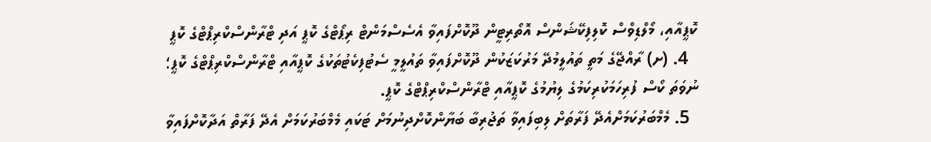ކޮޕީއާއި، މޯލްޑިވްސް ކޮލިފިކޭޝަންސް އޮތޯރިޓީން ދޫކޮށްފައިވާ އެސެސްމަންޓް ރިޕޯޓްގެ ކޮޕީ އަދި ޓްރާންސްކްރިޕްޓްގެ ކޮޕީ
  4. (ށ) ރާއްޖޭގެ މަތީ ތައުލީމުދޭ މަރުކަޒަކުން ދޫކޮށްފައިވާ ތައުލީމީ ސެޓުފިކެޓުތަކުގެ ކޮޕީއާއި ޓްރާންސްކްރިޕްޓްގެ ކޮޕީ؛ ނުވަތަ ކޯސް ފުރިހަމަކުރިކަމުގެ ލިޔުމުގެ ކޮޕީއާއި ޓްރާންސްކްރިޕްޓްގެ ކޮޕީ.
  5. މެމްބަރުކަމަށްއެދޭ ފަރާތަށް ލިބިފައިވާ ތަޖުރިބާ ބަޔާންކޮށްދިނުމަށް ޓަކައި މެމްބަރުކަމަށް އެދޭ ފަރާތް އަދާކޮށްފައިވާ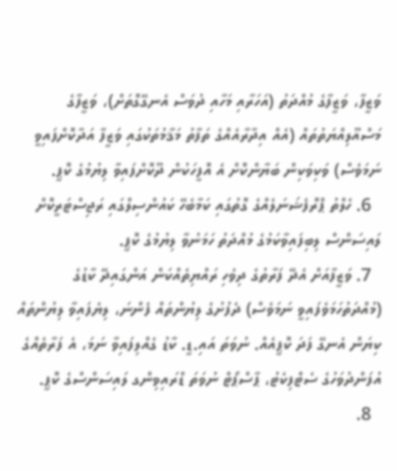ވަޒީފާ، ވަޒީފާގެ މުއްދަތު (އަހަރާއި މަހާއި ދުވަސް އެނގޭގޮތަށް)، ވަޒީފާގެ މަސްއޫލިއްޔަތުތައް (އެއް އިދާރާއެއްގެ ތަފާތު މަޤާމުތަކުގައި ވަޒީފާ އަދާކޮށްފައިވީ ނަމަވެސް) ވަކިވަކިން ބަޔާންކޮށް އެ އޮފީހަކުން ދޫކޮށްފައިވާ ލިޔުމުގެ ކޮޕީ.
  6. ހެލްތު ޕްރޮފެޝަނަލެއްގެ ގޮތުގައި ކަމާބެހޭ ކައުންސިލްގައި ރަޖިސްޓަރީކޮށް ލައިސަންސް ލިބިފައިވާކަމުގެ މުއްދަތު ހަމަނުވާ ލިޔުމުގެ ކޮޕީ.
  7. ވަޒީފާއަށް އެދޭ ފަރާތުގެ ދިވެހި ރައްޔިތެއްކަން އަންގައިދޭ ކާޑުގެ (މުއްދަތުހަމަވެފައިވީ ނަމަވެސް) ދެފުށުގެ ލިޔުންތައް ފެންނަ، ލިޔެފައިވާ ލިޔުންތައް ކިޔަން އެނގޭ ފަދަ ކޮޕީއެއް. ނުވަތަ އައި.ޑީ. ކާޑު ގެއްލިފައިވާ ނަމަ، އެ ފަރާތެއްގެ އުފަންދުވަހުގެ ސެޓްފިކެޓު، ޕާސްޕޯޓް ނުވަތަ ޑްރައިވިންގ ލައިސަންސްގެ ކޮޕީ.
  8.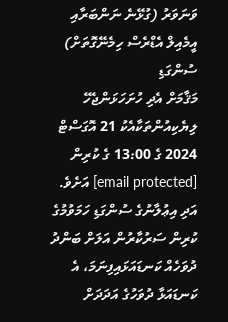ވަނަވަރު (ގުޅޭނެ ނަންބަރާއި އީމެއިލް އެޑްރެސް ހިމެނޭގޮތަށް)
ސުންގަޑި
މަޤާމަށް އެދި ހުށަހަޅަންޖެހޭ ލިޔެކިއުންތަކާއެކު 21 އޮގަސްޓް 2024 ގެ 13:00 ގެ ކުރިން [email protected] އަށެވެ.
އަދި އިޢުލާނުގެ ސުންގަޑި ހަމަވުމުގެ ކުރިން ސަރުކާރުން އަލަށް ބަންދު ދުވަހެއް ކަނޑައަޅައިފިނަމަ، އެ ކަނޑައަޅާ ދުވަހުގެ އަދަދަށް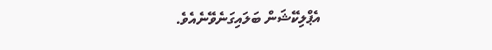އެޕްލިކޭޝަން ބަލައިގަނެވޭނެއެވެ.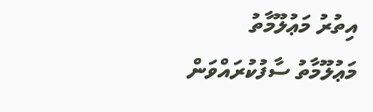އިތުރު މަޢުލޫމާތު
މަޢުލޫމާތު ސާފުކުރައްވަން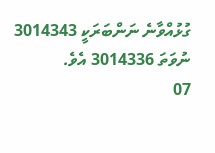ގުޅުއްވާނެ ނަންބަރަކީ 3014343 ނުވަތަ 3014336 އެވެ.
07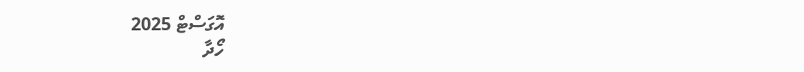އޮގަސްޓް 2025
ހޯދާ